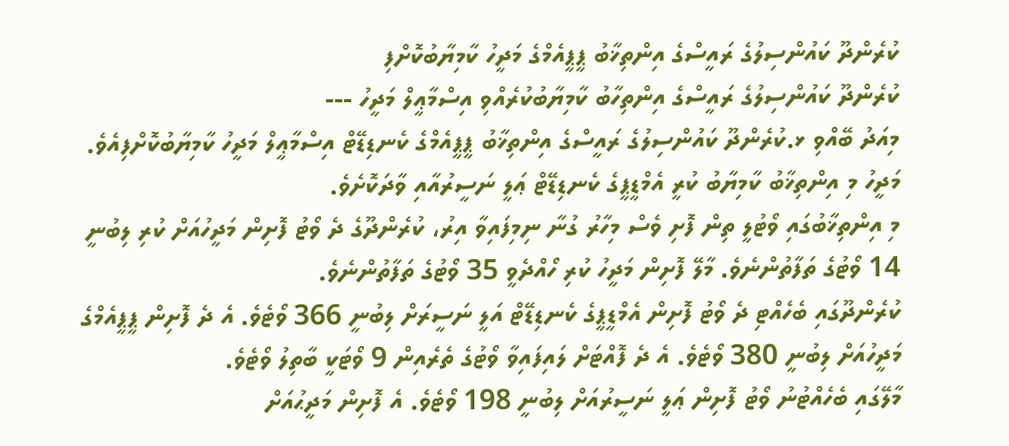ކުރެންދޫ ކައުންސިލުގެ ރައީސްގެ އިންތިޚާބު ޕީޕީއެމްގެ މަދީހު ކާމިޔާބުކޮށްފި
ކުރެންދޫ ކައުންސިލުގެ ރައީސްގެ އިންތިހާބު ކާމިޔާބުކުރެއްވި އިސްމާޢީލް މަދީހު ---
މިއަދު ބޭއްވި ޅ.ކުރެންދޫ ކައުންސިލުގެ ރައީސްގެ އިންތިޚާބު ޕީޕީއެމްގެ ކެނޑިޑޭޓް އިސްމާޢީލް މަދީހު ކާމިޔާބުކޮށްފިއެވެ.
މަދީހު މި އިންތިޚާބު ކާމިޔާބު ކުރީ އެމްޑީޕީގެ ކެނޑިޑޭޓް ޢަލީ ނަސީރުއާއި ވާދަކޮށެވެ.
މި އިންތިޚާބުގައި ވޯޓުލީ ތިން ފޮށި ވެސް މިހާރު ގުނާ ނިމިފައިވާ އިރު، ކުރެންދޫގެ ދެ ވޯޓު ފޮށިން މަދީހުއަށް ކުރި ލިބުނީ 14 ވޯޓުގެ ތަފާތުންނެވެ. މާލޭ ފޮށިން މަދީހު ކުރި ހޯއްދެވީ 35 ވޯޓުގެ ތަފާތުންނެވެ.
ކުރެންދޫގައި ބެހެއްޓި ދެ ވޯޓު ފޮށިން އެމްޑީޕީގެ ކެނޑިޑޭޓް އަލީ ނަސީރަށް ލިބުނީ 366 ވޯޓެވެ. އެ ދެ ފޮށިން ޕީޕީއެމްގެ މަދީހުއަށް ލިބުނީ 380 ވޯޓެވެ. އެ ދެ ފޮއްޓަށް ލައިފައިވާ ވޯޓުގެ ތެރެއިން 9 ވޯޓަކީ ބާތިލު ވޯޓެވެ.
މާލޭގައި ބެހެއްޓުނު ވޯޓު ފޮށިން ޢަލީ ނަސީރުއަށް ލިބުނީ 198 ވޯޓެވެ. އެ ފޮށިން މަދީޙުއަށް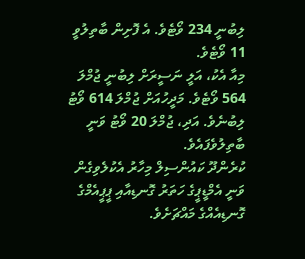ލިބުނީ 234 ވޯޓެވެ. އެ ފޮށިން ބާތިލުވީ 11 ވޯޓެވެ.
މިއާ އެކު، އަލީ ނަސީރަށް ލިބުނީ ޖުމްލަ 564 ވޯޓެވެ. މަދީހުއަށް ޖުމްލަ 614 ވޯޓު ލިބުނެވެ. އަދި، ޖުމްލަ 20 ވޯޓު ވަނީ ބާތިލުވެފައެވެ.
ކުރެންދޫ ކައުންސިލް މިހާރު އެކުލެވިގެން ވަނީ އެމްޑީޕީގެ ހަތަރު ގޮނޑިއާއި ޕީޕީއެމްގެ ގޮނޑިއެއްގެ މައްޗަށެވެ.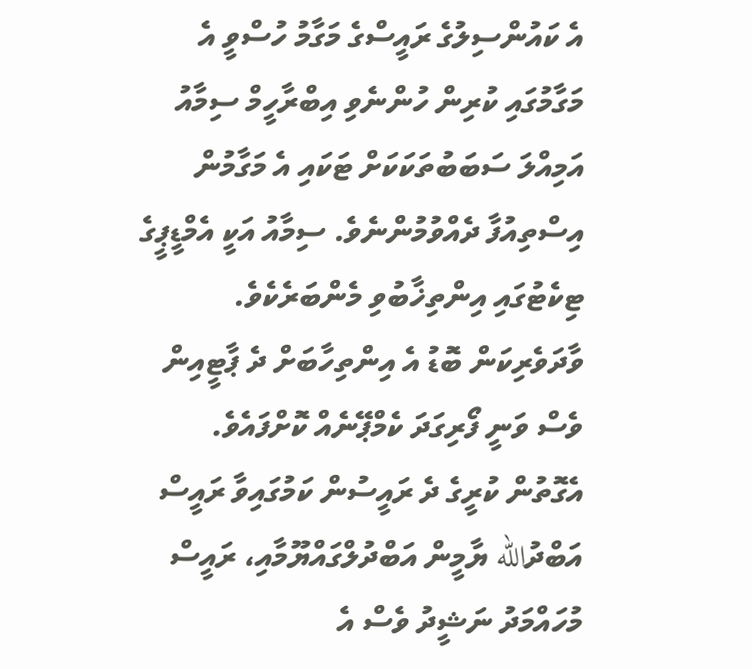އެ ކައުންސިލުގެ ރައީސްގެ މަގާމު ހުސްވީ އެ މަގާމުގައި ކުރިން ހުންނެވި އިބްރާހީމް ސިމާއު އަމިއްލަ ސަބަބުތަކަކަށް ޓަކައި އެ މަގާމުން އިސްތިއުފާ ދެއްވުމުންނެވެ. ސިމާއު އަކީ އެމްޑީޕީގެ ޓިކެޓުގައި އިންތިޚާބުވި މެންބަރެކެވެ.
ވާދަވެރިކަން ބޮޑު އެ އިންތިހާބަށް ދެ ޕާޓީއިން ވެސް ވަނީ ފޯރިގަދަ ކެމްޕޭނެއް ކޮށްފައެވެ. އެގޮތުން ކުރީގެ ދެ ރައީސުން ކަމުގައިވާ ރައީސް އަބްދުالله ޔާމީން އަބްދުލްގައްޔޫމާއި، ރައީސް މުހައްމަދު ނަޝީދު ވެސް އެ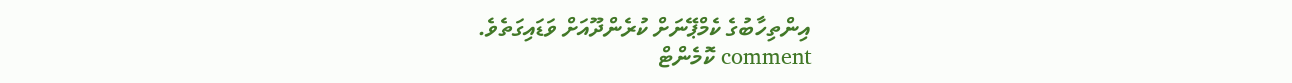އިންތިހާބުގެ ކެމްޕޭނަށް ކުރެންދޫއަށް ވަޑައިގަތެވެ.
comment ކޮމެންޓް